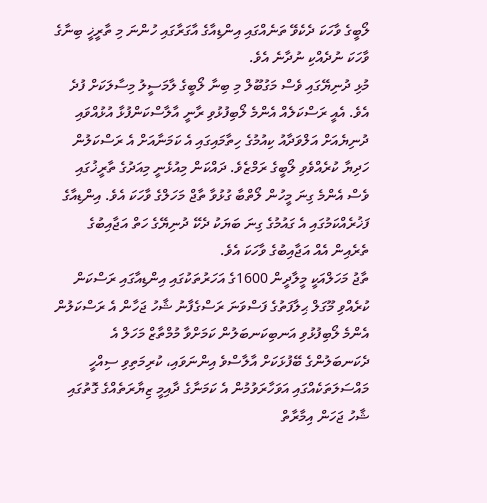ލޯބީގެ ވާހަކަ ދެކެވޭ ތަނެއްގައި އިންޑިއާގެ އާގަރާގައި ހުންނަ މި ތާރީޚީ ބިނާގެ ވާހަކަ ނުދެއްކި ނުދާނެ އެވެ.
މުޅި ދުނިޔޭގައި ވެސް މަގުބޫލް މި ބިނާ ލޯބީގެ ލާމަސީލު މިސާލަކަށް ފުދެ އެވެ. އެއީ ރަސްކަލެއް އެންމެ ލޯބިފުޅުވި ރާނީ އާލާސްކަންފުޅާ އުޅުއްވައި ދުނިޔެއަށް އަލްވަދާއު ކިއުމުގެ ހިތާމައިގައި އެ ކަމަނާއަށް އެ ރަސްކަލުން ހަދިޔާ ކުރެއްވެވި ލޯބީގެ ރަމްޒެވެ. ދައްކަން މިއުޅެނީ މިއަދުގެ ތާރީޚުގައި ވެސް އެންމެ ގިނަ މީހުން ލޯތްބާ ގުޅުވާ ތާޖް މަހަލްގެ ވާހަކަ އެވެ. އިންޑިއާގެ ފަޚުރެއްކަމުގައި އެ ގައުމުގެ ގިނަ ބަޔަކު ދެކޭ ދުނިޔޭގެ ހަތް އަޖާއިބުގެ ތެރެއިން އެއް އަޖާއިބުގެ ވާހަކަ އެވެ.
ތާޖު މަހަލްއަކީ މީލާދީން 1600ގެ އަހަރުތަކުގައި އިންޑިއާގައި ރަސްކަން ކުރެއްވި މޫގަލް ޙިލާފަތުގެ ފަސްވަނަ ރަސްގެފާނު ޝާހު ޖަހާން އެ ރަސްކަލުން އެންމެ ލޯބިފުޅުވި އަނބިކަނބަލުން ކަމަށްވާ މުމްތާޒް މަހަލް އެ ދެކަނބަލުންގެ ބޭފުޅަކަށް އާލާސްވެ އިންނަވައި، ކުރިމަތިވި ސިއްހީ މައްސަލަތަކެއްގައި އަވަހާރަވުމުން އެ ކަމަނާގެ ދާއިމީ ޒިޔާރަތެއްގެ ގޮތުގައި ޝާހު ޖަހަން އިމާރާތް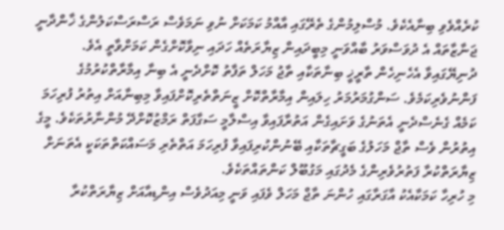ކުރެއްވެވި ބިނާއެކެވެ. މުސްލިމުންގެ ތެރޭގައި އާއްމު ކަމަކަށް ނުވި ނަމަވެސް ރަސްރަސްކަލުންގެ ޚާންދާނީ ޖަނާޒާތައް އެ ދުވަސްވަރު ބާއްވަނީ މިބީދައިން ޒިޔާރަތެއް ހަދައި ނިވާކޮށްގެން ކަމަށްވާތީ އެވެ.
ދުނިޔޭގައިވާ އެހެނިހެން ތާރީޚީ ބިނާތަކާއި ތާޖު މަހަލް ތަފާތު ކޮށްދެނީ އެ ބިނާ އިމާރާތްކުރުމުގެ ފަންނުވެރިކަމެވެ. ސަންގުމަރުމަރު ހިލައިން އިމާރާތްކޮށް ޒީނަތްތެރިކޮށްފައިވާ މިބިނާއަށް އިތުރު ފުރިހަމަ ކަމެއް ގެނެސްދެނީ އެތަނުގެ ވަށައިގެން އަތުރާފައިވާ އިސްލާމީ ސަގާފަތް ރަމްޒުކޮށްދޭ މުންނާރުތަކެވެ. މީގެ އިތުރުން ވެސް ތާޖް މަހަލުގެ ބަގީޗާތަކާއި ބޭނުންކުރިފައިވާ ފުރިހަމަ އަތްތެރި މަސައްކަތްތަކަކީ އެތަނަށް ޒިޔާރަތްކުރާ ފަތުރުވެރިންގެ މެދުގައި މަގުބޫލް ކަންތައްތަކެވެ.
މި ހުރިހާ ކަމަކާއެކު އާގަރާގައި ހުންނަ ތާޖް މަހަލް ވެފައި ވަނީ މިއަދުވެސް އިންޑިއާއަށް ޒިޔާރަތްކުރާ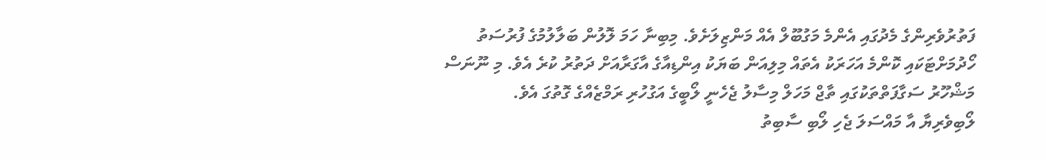ފަތުރުވެރިންގެ މެދުގައި އެންމެ މަގުބޫލް އެއް މަންޒިލަށެވެ. މިބިނާ ހަމަ ލޮލުން ބަލާލުމުގެ ފުރުސަތު ހޯދުމަށްޓަކައި ކޮންމެ އަހަރަކު އެތައް މިލިއަން ބަޔަކު އިންޑިއާގެ އާގަރާއަށް ދަތުރު ކުރެ އެވެ. މި ނޫނަސް މަޝްހޫރު ސަގާފަތްތަކުގައި ތާޖް މަހަލް މިސާލު ޖެހެނީ ލޯބީގެ އަގުހުރި ރަމްޒެއްގެ ގޮތުގަ އެވެ.
ލޯބިވެރިޔާ އާ މައްސަލަ ޖެހި ލޯބި ސާބިތު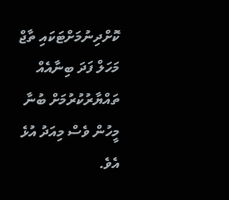ކޮށްދިނުމަށްޓަކައި ތާޖް މަހަލް ފަދަ ބިނާއެއް ތައްޔާރުކުރުމަށް ބުނާ މީހުން ވެސް މިއަދު އުޅެ އެވެ.